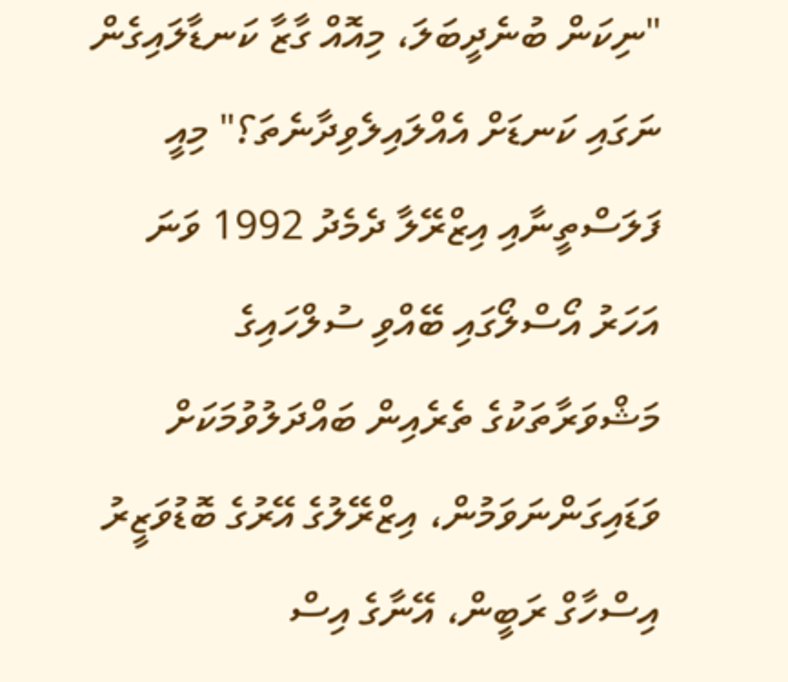"ނިކަން ބުނެދީބަލަ، މިއޮއް ގާޒާ ކަނޑާލައިގެން ނަގައި ކަނޑަށް އެއްލައިލެވިދާނެތަ؟" މިއީ ފަލަސްތީނާއި އިޒްރޭލާ ދެމެދު 1992 ވަނަ އަހަރު އޯސްލޯގައި ބޭއްވި ސުލްހައިގެ މަޝްވަރާތަކުގެ ތެރެއިން ބައްދަލުވުމަކަށް ވަޑައިގަންނަވަމުން، އިޒްރޭލުގެ އޭރުގެ ބޮޑުވަޒީރު އިސްހާގް ރަބީން، އޭނާގެ އިސް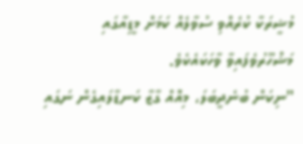މުޝީރަކާ ކުރެއްވި ސުވާލެއް ކަމަށް މީޑިއާގައި މަޝްހޫރުވެފައިވާ ވާހަކައެކެވެ.
"ނިކަން ބުނެދީބަލަ، މިއޮއް ގާޒާ ކަނޑާލައިގެން ނަގައި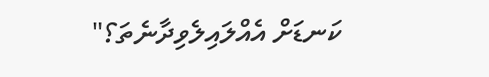ކަނޑަށް އެއްލައިލެވިދާނެތަ؟"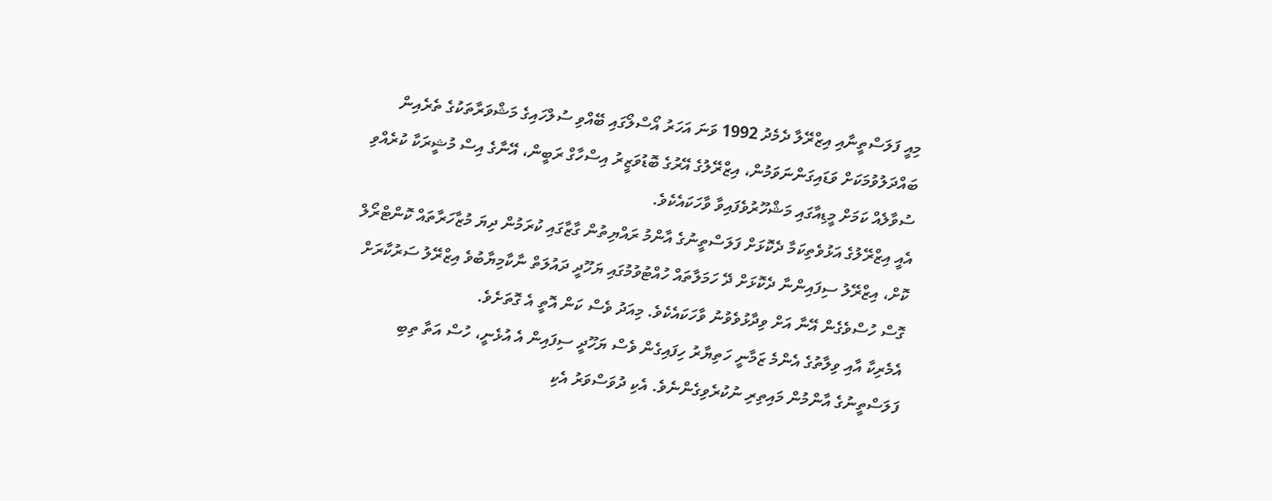މިއީ ފަލަސްތީނާއި އިޒްރޭލާ ދެމެދު 1992 ވަނަ އަހަރު އޯސްލޯގައި ބޭއްވި ސުލްހައިގެ މަޝްވަރާތަކުގެ ތެރެއިން ބައްދަލުވުމަކަށް ވަޑައިގަންނަވަމުން، އިޒްރޭލުގެ އޭރުގެ ބޮޑުވަޒީރު އިސްހާގް ރަބީން، އޭނާގެ އިސް މުޝީރަކާ ކުރެއްވި ސުވާލެއް ކަމަށް މީޑިއާގައި މަޝްހޫރުވެފައިވާ ވާހަކައެކެވެ.
އެއީ އިޒްރޭލުގެ އަޅުވެތިކަމާ ދެކޮޅަށް ފަލަސްތީނުގެ އާންމު ރައްޔިތުން ގާޒާގައި ކުރަމުން ދިޔަ މުޒާހަރާތައް ކޮންޓްރޯލް ކޮށް، އިޒްރޭލު ސިފައިންނާ ދެކޮޅަށް ދޭ ހަމަލާތައް ހުއްޓުވުމުގައި ޔަހޫދީ ދައުލަތް ނާކާމިޔާބުވެ އިޒްރޭލު ސަރުކާރަށް ގޮސް ހުސްވެގެން އޭނާ އަށް ވިދާޅުވެވުނު ވާހަކައެކެވެ. މިއަދު ވެސް ކަން އޮތީ އެ ގޮތަށެވެ.
އެމެރިކާ އާއި ވިލާތުގެ އެންމެ ޒަމާނީ ހަތިޔާރު ހިފައިގެން ވެސް ޔަހޫދީ ސިފައިން އެ އުޅެނީ، ހުސް އަތާ ތިބި ފަލަސްތީނުގެ އާންމުން މައިތިރި ނުކުރެވިގެންނެވެ. އެކި ދުވަސްވަރު އެކި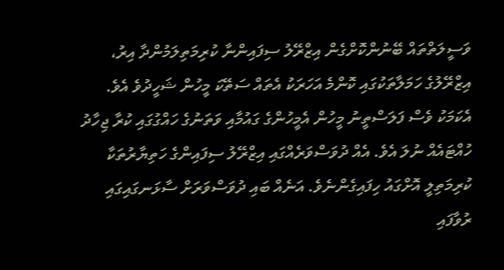ވަސީލަތްތައް ބޭނުންކޮށްގެން އިޒްރޭލު ސިފައިންނާ ކުރިމަތިލަމުންދާ އިރު، އިޒްރޭލުގެ ހަމަލާތަކުގައި ކޮންމެ އަހަރަކު އެތައް ސަތޭކަ މީހުން ޝަހީދުވެ އެވެ.
އެކަމަކު ވެސް ފަލަސްތީނު މީހުން އެމީހުންގެ ގައުމާއި ވަތަނުގެ ހައްގުގައި ކުރާ ޖިހާދު ހުއްޓައެއް ނުލަ އެވެ. އެއް ދުވަސްވަރެއްގައި އިޒްރޭލު ސިފައިންގެ ހަތިޔާރުތަކާ ކުރިމަތިލީ އޮށްގައު ހިފައިގެންނެވެ. އަނެއް ބައި ދުވަސްވަރަށް ސާޅަނގައިގައި ރުވާފައި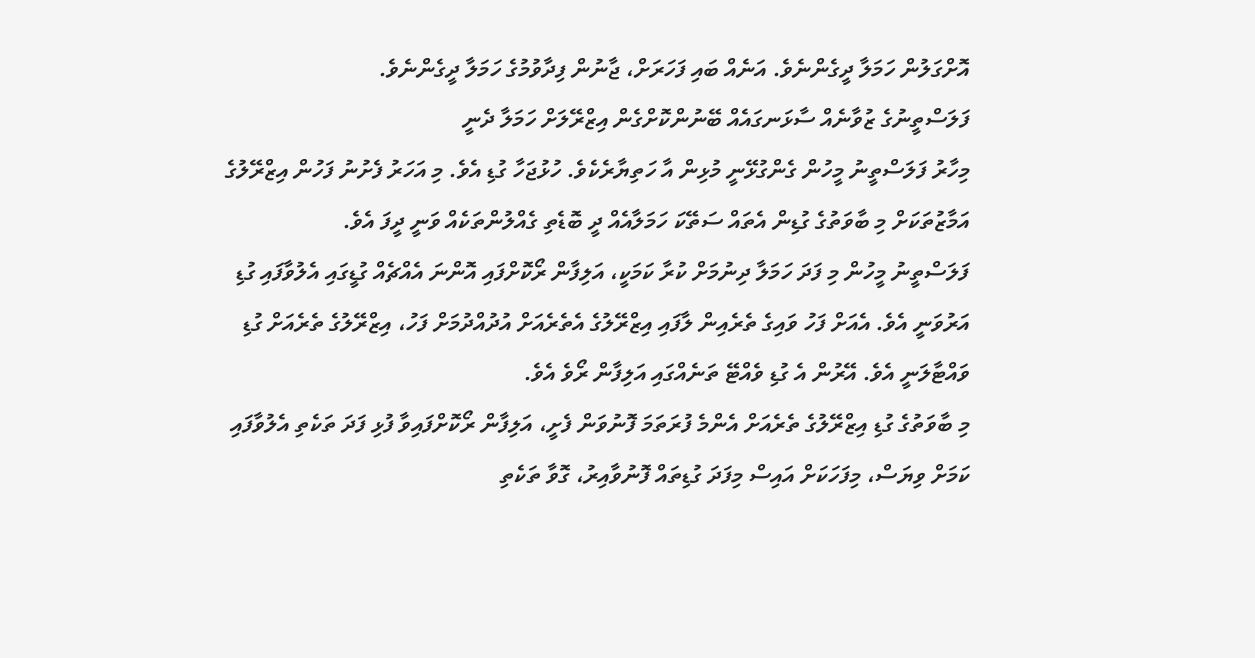އޮށްގަލުން ހަމަލާ ދީގެންނެވެ. އަނެއް ބައި ފަހަރަށް، ޖާނުން ފިދާވުމުގެ ހަމަލާ ދީގެންނެވެ.
ފަލަސްތީނުގެ ޒުވާނެއް ސާޅަނގައެއް ބޭނުންކޮށްގެން އިޒްރޭލަށް ހަމަލާ ދެނީ
މިހާރު ފަލަސްތީނު މީހުން ގެންގުޅޭނީ މުޅިން އާ ހަތިޔާރެކެވެ. ހުޅުޖަހާ ގުޑި އެވެ. މި އަހަރު ފެށުނު ފަހުން އިޒްރޭލުގެ އަމާޒުތަކަށް މި ބާވަތުގެ ގުޑިން އެތައް ސަތޭކަ ހަމަލާއެއް ދީ ބޮޑެތި ގެއްލުންތަކެއް ވަނީ ދީފަ އެވެ.
ފަލަސްތީނު މީހުން މި ފަދަ ހަމަލާ ދިނުމަށް ކުރާ ކަމަކީ، އަލިފާން ރޯކޮށްފައި އޮންނަ އެއްޗެއް ގުޑީގައި އެލުވާފައި ގުޑި އަރުވަނީ އެވެ. އެއަށް ފަހު ވައިގެ ތެރެއިން ލާފައި އިޒްރޭލުގެ އެތެރެއަށް އުދުއްދުމަށް ފަހު، އިޒްރޭލުގެ ތެރެއަށް ގުޑި ވައްޓާލަނީ އެވެ. އޭރުން އެ ގުޑި ވެއްޓޭ ތަނެއްގައި އަލިފާން ރޯވެ އެވެ.
މި ބާވަތުގެ ގުޑި އިޒްރޭލުގެ ތެރެއަށް އެންމެ ފުރަތަމަ ފޮނުވަން ފެށީ، އަލިފާން ރޯކޮށްފައިވާ ފުޅި ފަދަ ތަކެތި އެލުވާފައި ކަމަށް ވިޔަސް، މިފަހަކަށް އައިސް މިފަދަ ގުޑިތައް ފޮނުވާއިރު، ގޮވާ ތަކެތި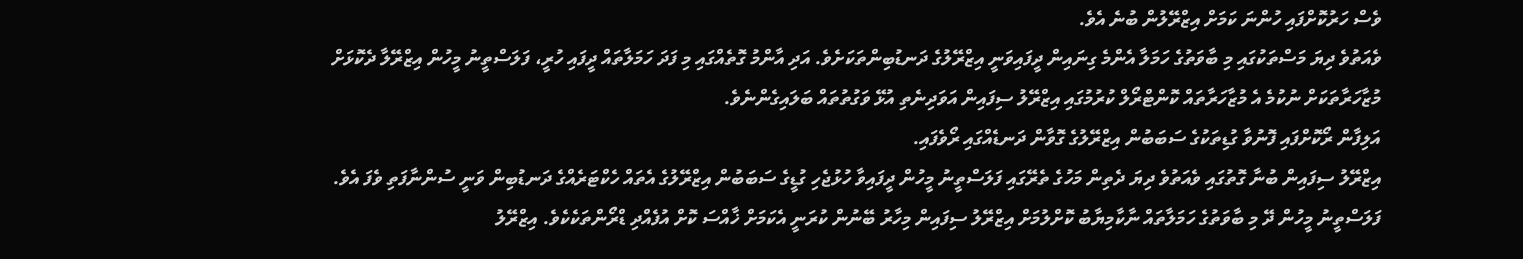ވެސް ހަރުކޮށްފައި ހުންނަ ކަމަށް އިޒްރޭލުން ބުނެ އެވެ.
ވެއަތުވެ ދިޔަ މަސްތަކުގައި މި ބާވަތުގެ ހަމަލާ އެންމެ ގިނައިން ދީފައިވަނީ އިޒްރޭލުގެ ދަނޑުބިންތަކަށެވެ. އަދި އާންމު ގޮތެއްގައި މި ފަދަ ހަމަލާތައް ދީފައި ހުރީ، ފަލަސްތީނު މީހުން އިޒްރޭލާ ދެކޮޅަށް މުޒާހަރާތަކަށް ނުކުމެ އެ މުޒާހަރާތައް ކޮންޓްރޯލް ކުރުމުގައި އިޒްރޭލު ސިފައިން އަވަދިނެތި އުޅޭ ވަގުތުތައް ބަލައިގެންނެވެ.
އަލިފާން ރޯކޮށްފައި ފޮނުވާ ގުޑިތަކުގެ ސަބަބުން އިޒްރޭލުގެ ގޮވާން ދަނޑެއްގައި ރޯވެފައި.
އިޒްރޭލު ސިފައިން ބުނާ ގޮތުގައި ވެއަތުވެ ދިޔަ ދެތިން މަހުގެ ތެރޭގައި ފަލަސްތީނު މީހުން ދީފައިވާ ހުޅުޖެހި ގުޑީގެ ސަބަބުން އިޒްރޭލުގެ އެތައް ހެކްޓަރެއްގެ ދަނޑުބިން ވަނީ ސުންނާފަތި ވެފަ އެވެ.
ފަލަސްތީނު މީހުން ދޭ މި ބާވަތުގެ ހަމަލާތައް ނާކާމިޔާބު ކޮށްލުމަށް އިޒްރޭލު ސިފައިން މިހާރު ބޭނުން ކުރަނީ އެކަމަށް ޚާއްސަ ކޮށް އުފެއްދި ޑްރޯންތަކެކެވެ. އިޒްރޭލު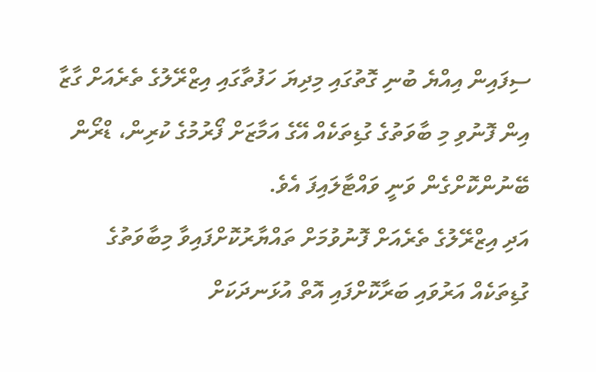ސިފައިން އިއްޔެ ބުނި ގޮތުގައި މިދިޔަ ހަފުތާގައި އިޒްރޭލުގެ ތެރެއަށް ގާޒާ އިން ފޮނުވި މި ބާވަތުގެ ގުޑިތަކެއް އޭގެ އަމާޒަށް ފޯރުމުގެ ކުރިން، ޑްރޯން ބޭނުންކޮށްގެން ވަނީ ވައްޓާލައިފަ އެވެ.
އަދި އިޒްރޭލުގެ ތެރެއަށް ފޮނުވުމަށް ތައްޔާރުކޮށްފައިވާ މިބާވަތުގެ ގުޑިތަކެއް އަރުވައި ބަރާކޮށްފައި އޮތް އުޅަނދަކަށް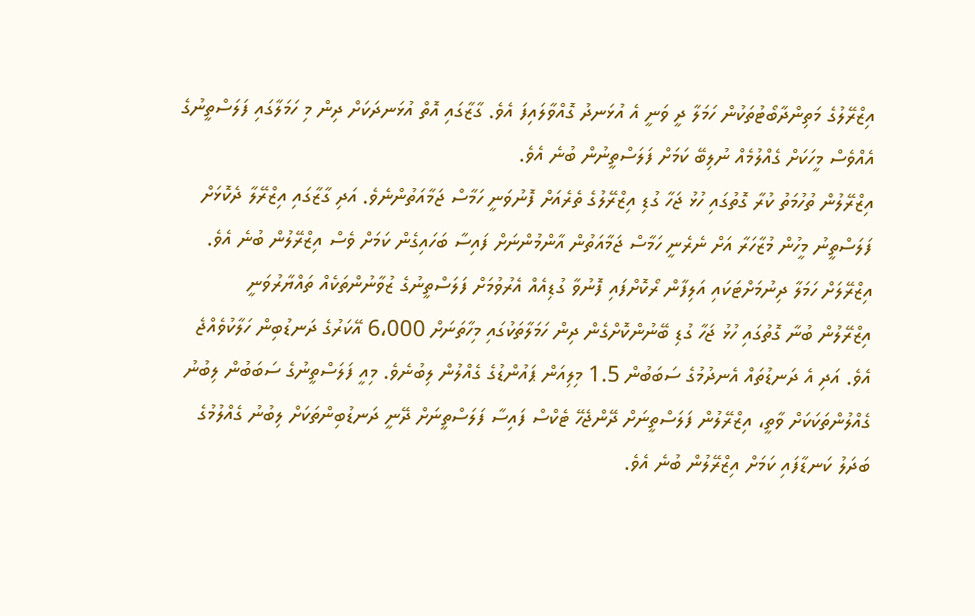އިޒްރޭލުގެ މަތިންދާބޯޓުތަކުން ހަމަލާ ދީ ވަނީ އެ އުޅަނދު ގޮއްވާލައިފަ އެވެ. ގާޒާގައި އޮތް އުޅަނދަކަށް ދިން މި ހަމަލާގައި ފަލަސްތީނުގެ އެއްވެސް މީހަކަށް ގެއްލުމެއް ނުލިބޭ ކަމަށް ފަލަސްތީނުން ބުނެ އެވެ.
އިޒްރޭލުން ތުހުމަތު ކުރާ ގޮތުގައި ހުޅު ޖަހާ ގުޑި އިޒްރޭލުގެ ތެރެއަށް ފޮނުވަނީ ހަމާސް ޖަމާއަތުންނެވެ. އަދި ގާޒާގައި އިޒްރޭލާ ދެކޮޅަށް ފަލަސްތީނު މީހުން މުޒާހަރާ އަށް ނެރެނީ ހަމާސް ޖަމާއަތުން އާންމުންނަށް ފައިސާ ބަހައިގެން ކަމަށް ވެސް އިޒްރޭލުން ބުނެ އެވެ.
އިޒްރޭލަށް ހަމަލާ ދިނުމަށްޓަކައި އަލިފާން ރޯކޮށްފައި ފޮނުވާ ގުޑިއެއް އެރުވުމަށް ފަލަސްތީނުގެ ޒުވާނުންތަކެއް ތައްޔާރުވަނީ
އިޒްރޭލުން ބުނާ ގޮތުގައި ހުޅު ޖަހާ ގުޑި ބޭނުންކޮށްގެން ދިން ހަމަލާތަކުގައި މިހާތަނަށް 6،000 އޭކަރުގެ ދަނޑުބިން ހަލާކުވެއްޖެ އެވެ. އަދި އެ ދަނޑުތައް އެނދުމުގެ ސަބަބުން 1.5 މިލިއަން ޕައުންޑުގެ ގެއްލުން ލިބުނެވެ. މިއީ ފަލަސްތީނުގެ ސަބަބުން ލިބުނު ގެއްލުންތަކަކަށް ވާތީ، އިޒްރޭލުން ފަލަސްތީނަށް ދޭންޖެހޭ ޓެކްސް ފައިސާ ފަލަސްތީނަށް ދޭނީ ދަނޑުބިންތަކަށް ލިބުނު ގެއްލުމުގެ ބަދަލު ކަނޑާފައި ކަމަށް އިޒްރޭލުން ބުނެ އެވެ.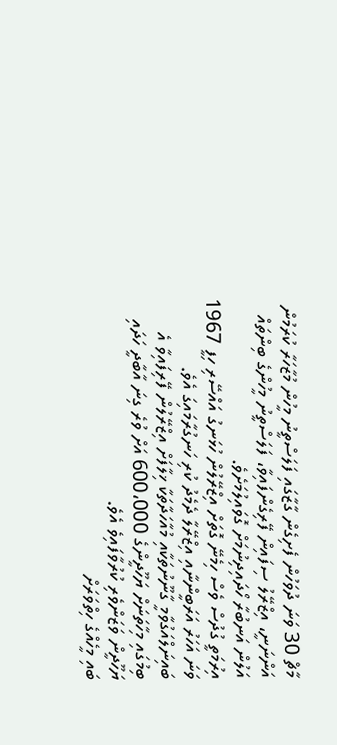މާޗް 30 ވަނަ ދުވަހުން ފެށިގެން ގާޒާގައި ފަލަސްތީނު މީހުން މުޒާހަރާ ކުރަމުން އަންނަނީ، އިޒްރޭލު ސިފައިން ފޭރިގެންފައިވާ، ފަލަސްތީނު މީހުންގެ ބިންތައް އަލުން އަނބުރާ ހޯދައިދިނުމަށް ގޮވައިލުމަށެވެ.
އިރުމަތީ ގުދުސް ވެސް ހިމެނޭ ގޮތަށް އިޒްރޭލުން ހުޅަނގު އައްސޭރި ހިފީ 1967 ވަނަ އަހަރު އަރަބީންނާއި އިޒްރޭލާ ދެމެދު ކުރި ހަނގުރާމައިގަ އެވެ. ބައިނަލްއަގުވާމީ ގާނޫނުތަކާއި މުއާހަދާތަކާ ޚިލާފަށް އިޒްރޭލުން ފޭރިފައިވާ އެ ބިމުގައި މިހާތަނަށް ޔަހޫދީންގެ 600،000 އަށް ވުރެ ގިނަ އާބާދީ ހަދައި ޔަހޫދީން ވަޒަންވެރި ކުރުވާފައިވެ އެވެ.
ބައި މީހެއްގެ ހިތްވަރަށް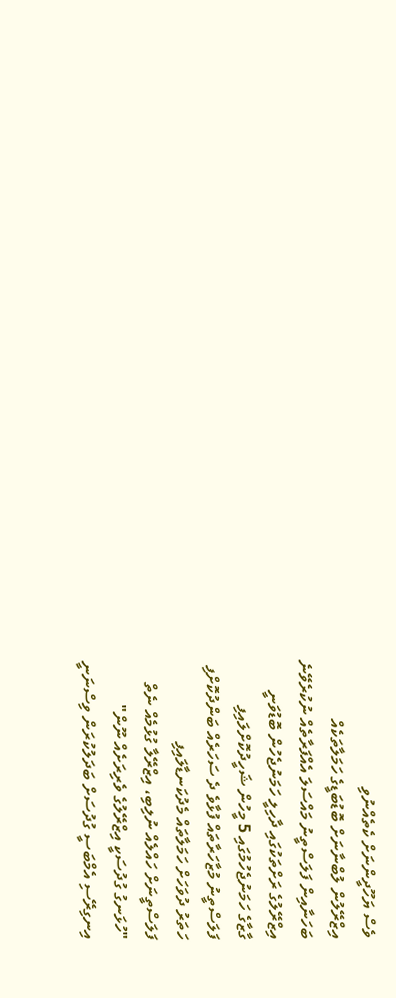ވެސް ޔަހޫދީންނަށް ކެތެއްނުވި
އިޒްރޭލުން ލުބްނާނަށް ބޮޑުބަޑީގެ ހަމަލާތަކެއް
ބަހަނާއިން ފަލަސްތީނު މައްސަލަ އެއްފަރާތެއް ނުކުރެވޭނެ
އިޒްރޭލުގެ ރަށްތަކުގައި ދާހިލީ ހަމަނުޖެހުން ބޮޑުވަނީ
ގާޒާގެ ހަމަނުޖެހުމުގައި 5 މީހުން ޝަހީދުކޮށްލައިފި
ފަލަސްތީނު މުޒާހަރާތައް ފުޅާވެ ދެ ސަހަރެއް ބަންދުކޮށްފި
ހަތަރު ދުވަހަށް ހަމަލާތައް މެދުކަނޑާލައިފި
ފަލަސްތީނަށް ހައްލެއް ނުލިބި، އިޒްރޭލާ ގުޅުމެއް ނެތް
"ހުޅަނގު ގުދުސަކީ އިޒްރޭލުގެ ވެރިރަށެއް ނޫން"
އިނގިރޭސި އެމްބަސީ ގުދުސަށް ބަދަލުކުރަން ވިސްނަނީ